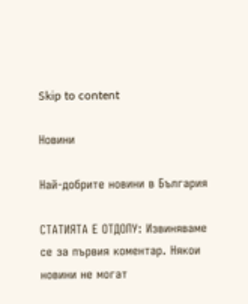Skip to content

Новини

Най-добрите новини в България

СТАТИЯТА Е ОТДОЛУ: Извиняваме се за първия коментар. Някои новини не могат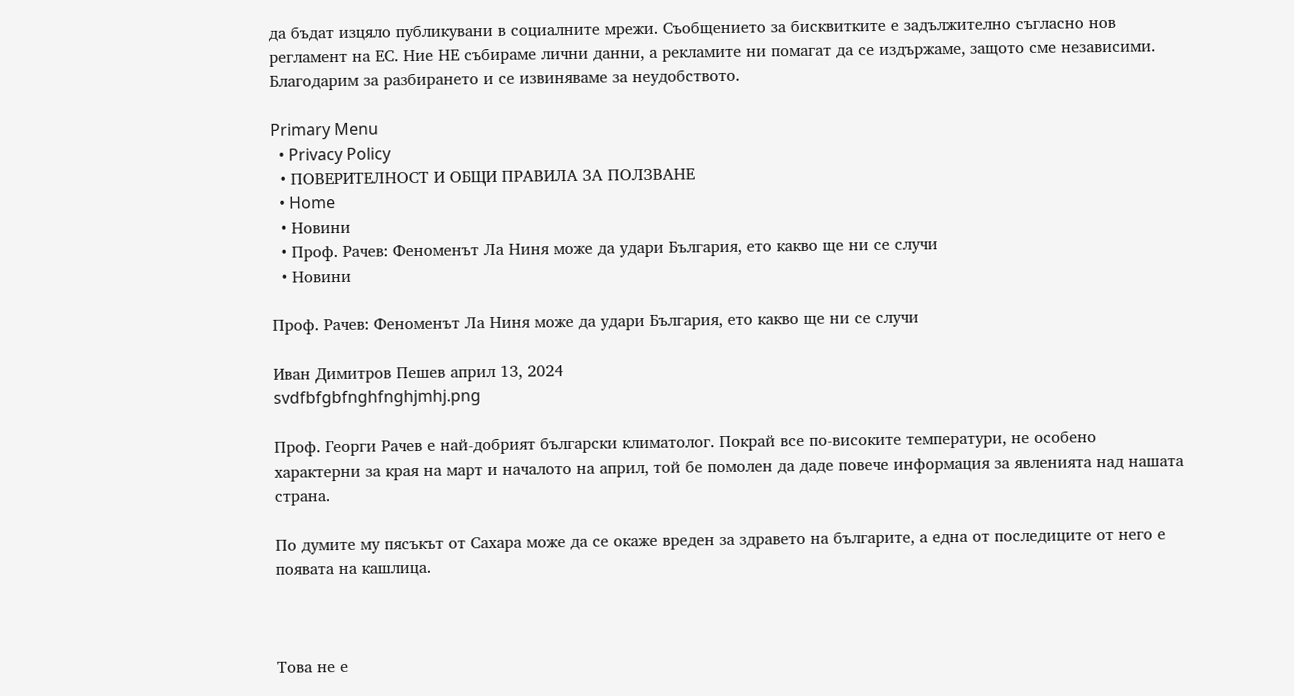да бъдат изцяло публикувани в социалните мрежи. Съобщението за бисквитките е задължително съгласно нов регламент на ЕС. Ние НЕ събираме лични данни, а рекламите ни помагат да се издържаме, защото сме независими. Благодарим за разбирането и се извиняваме за неудобството.

Primary Menu
  • Privacy Policy
  • ПОВЕРИТЕЛНОСТ И ОБЩИ ПРАВИЛА ЗА ПОЛЗВАНЕ
  • Home
  • Новини
  • Проф. Рачев: Феноменът Ла Ниня може да удари България, ето какво ще ни се случи
  • Новини

Проф. Рачев: Феноменът Ла Ниня може да удари България, ето какво ще ни се случи

Иван Димитров Пешев април 13, 2024
svdfbfgbfnghfnghjmhj.png

Проф. Георги Рачев е най-добрият български климатолог. Покрай все по-високите температури, не особено характерни за края на март и началото на април, той бе помолен да даде повече информация за явленията над нашата страна.

По думите му пясъкът от Сахара може да се окаже вреден за здравето на българите, а една от последиците от него е появата на кашлица.



Това не е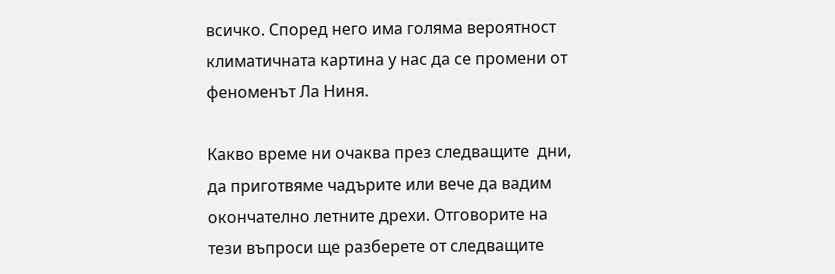всичко. Според него има голяма вероятност климатичната картина у нас да се промени от феноменът Ла Ниня.

Какво време ни очаква през следващите  дни, да приготвяме чадърите или вече да вадим окончателно летните дрехи. Отговорите на тези въпроси ще разберете от следващите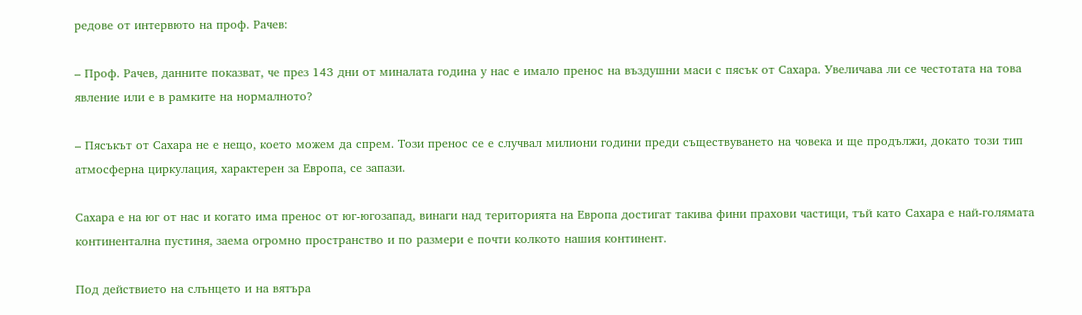редове от интервюто на проф. Рачев:

– Проф. Рачев, данните показват, че през 143 дни от миналата година у нас е имало пренос на въздушни маси с пясък от Сахара. Увеличава ли се честотата на това явление или е в рамките на нормалното?

– Пясъкът от Сахара не е нещо, което можем да спрем. Този пренос се е случвал милиони години преди съществуването на човека и ще продължи, докато този тип атмосферна циркулация, характерен за Европа, се запази.

Сахара е на юг от нас и когато има пренос от юг-югозапад, винаги над територията на Европа достигат такива фини прахови частици, тъй като Сахара е най-голямата континентална пустиня, заема огромно пространство и по размери е почти колкото нашия континент.

Под действието на слънцето и на вятъра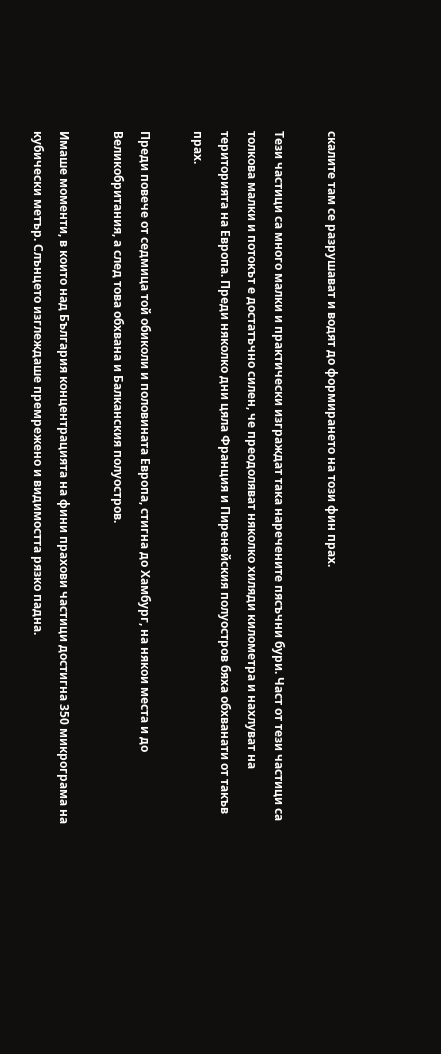скалите там се разрушават и водят до формирането на този фин прах.

Тези частици са много малки и практически изграждат така наречените пясъчни бури. Част от тези частици са толкова малки и потокът е достатъчно силен, че преодоляват няколко хиляди километра и нахлуват на територията на Европа. Преди няколко дни цяла Франция и Пиренейския полуостров бяха обхванати от такъв прах.

Преди повече от седмица той обиколи и половината Европа, стигна до Хамбург, на някои места и до Великобритания, а след това обхвана и Балканския полуостров.

Имаше моменти, в които над България концентрацията на фини прахови частици достигна 350 микрограма на кубически метър. Слънцето изглеждаше премрежено и видимостта рязко падна.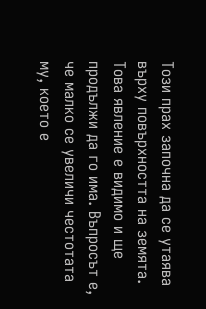Този прах започна да се утаява върху повърхността на земята. Това явление е видимо и ще продължи да го има. Въпросът е, че малко се увеличи честотата му, което е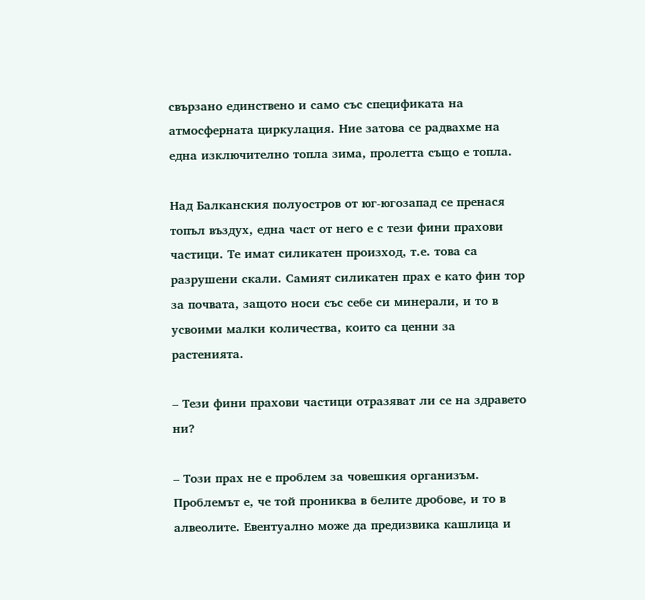свързано единствено и само със спецификата на атмосферната циркулация. Ние затова се радвахме на една изключително топла зима, пролетта също е топла.

Над Балканския полуостров от юг-югозапад се пренася топъл въздух, една част от него е с тези фини прахови частици. Те имат силикатен произход, т.е. това са разрушени скали. Самият силикатен прах е като фин тор за почвата, защото носи със себе си минерали, и то в усвоими малки количества, които са ценни за растенията.

– Тези фини прахови частици отразяват ли се на здравето ни?

– Този прах не е проблем за човешкия организъм. Проблемът е, че той прониква в белите дробове, и то в алвеолите. Евентуално може да предизвика кашлица и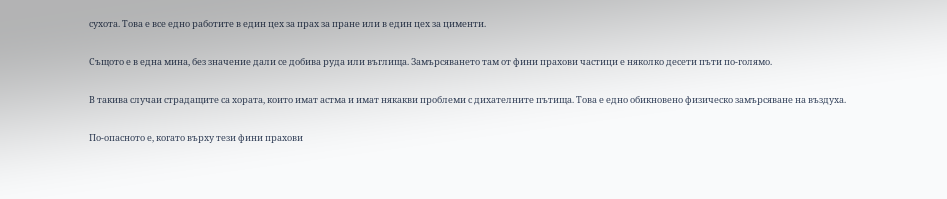сухота. Това е все едно работите в един цех за прах за пране или в един цех за цименти.

Същото е в една мина, без значение дали се добива руда или въглища. Замърсяването там от фини прахови частици е няколко десети пъти по-голямо.

В такива случаи страдащите са хората, които имат астма и имат някакви проблеми с дихателните пътища. Това е едно обикновено физическо замърсяване на въздуха.

По-опасното е, когато върху тези фини прахови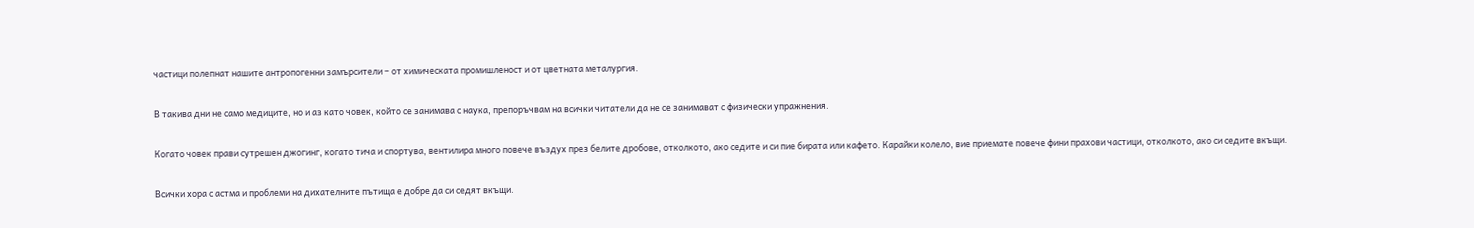частици полепнат нашите антропогенни замърсители – от химическата промишленост и от цветната металургия.

В такива дни не само медиците, но и аз като човек, който се занимава с наука, препоръчвам на всички читатели да не се занимават с физически упражнения.

Когато човек прави сутрешен джогинг, когато тича и спортува, вентилира много повече въздух през белите дробове, отколкото, ако седите и си пие бирата или кафето. Карайки колело, вие приемате повече фини прахови частици, отколкото, ако си седите вкъщи.

Всички хора с астма и проблеми на дихателните пътища е добре да си седят вкъщи.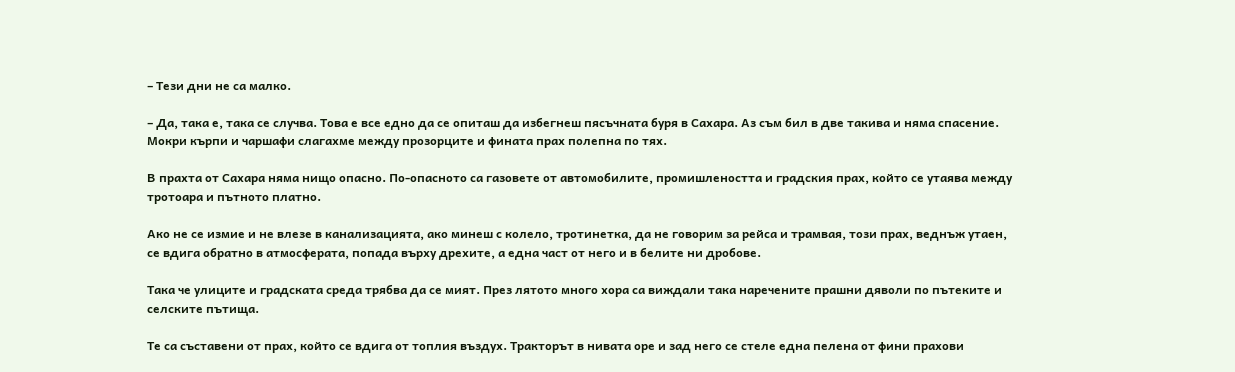– Тези дни не са малко.

– Да, така е, така се случва. Това е все едно да се опиташ да избегнеш пясъчната буря в Сахара. Аз съм бил в две такива и няма спасение. Мокри кърпи и чаршафи слагахме между прозорците и фината прах полепна по тях.

В прахта от Сахара няма нищо опасно. По-опасното са газовете от автомобилите, промишлеността и градския прах, който се утаява между тротоара и пътното платно.

Ако не се измие и не влезе в канализацията, ако минеш с колело, тротинетка, да не говорим за рейса и трамвая, този прах, веднъж утаен, се вдига обратно в атмосферата, попада върху дрехите, а една част от него и в белите ни дробове.

Така че улиците и градската среда трябва да се мият. През лятото много хора са виждали така наречените прашни дяволи по пътеките и селските пътища.

Те са съставени от прах, който се вдига от топлия въздух. Тракторът в нивата оре и зад него се стеле една пелена от фини прахови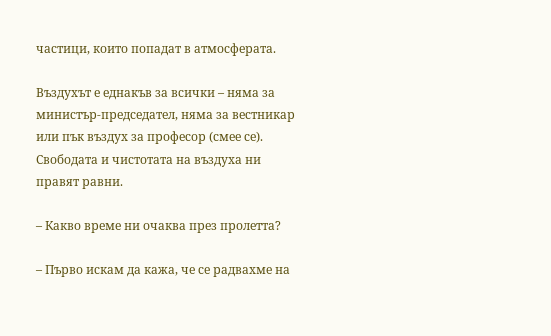частици, които попадат в атмосферата.

Въздухът е еднакъв за всички – няма за министър-председател, няма за вестникар или пък въздух за професор (смее се). Свободата и чистотата на въздуха ни правят равни.

– Какво време ни очаква през пролетта?

– Първо искам да кажа, че се радвахме на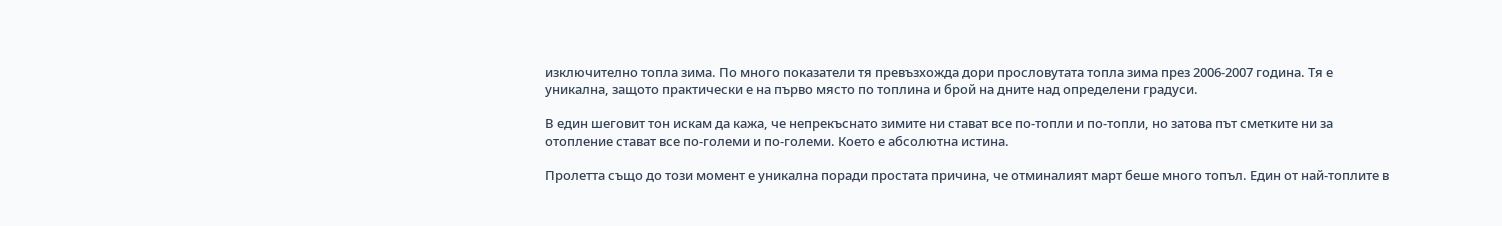изключително топла зима. По много показатели тя превъзхожда дори прословутата топла зима през 2006-2007 година. Тя е уникална, защото практически е на първо място по топлина и брой на дните над определени градуси.

В един шеговит тон искам да кажа, че непрекъснато зимите ни стават все по-топли и по-топли, но затова път сметките ни за отопление стават все по-големи и по-големи. Което е абсолютна истина.

Пролетта също до този момент е уникална поради простата причина, че отминалият март беше много топъл. Един от най-топлите в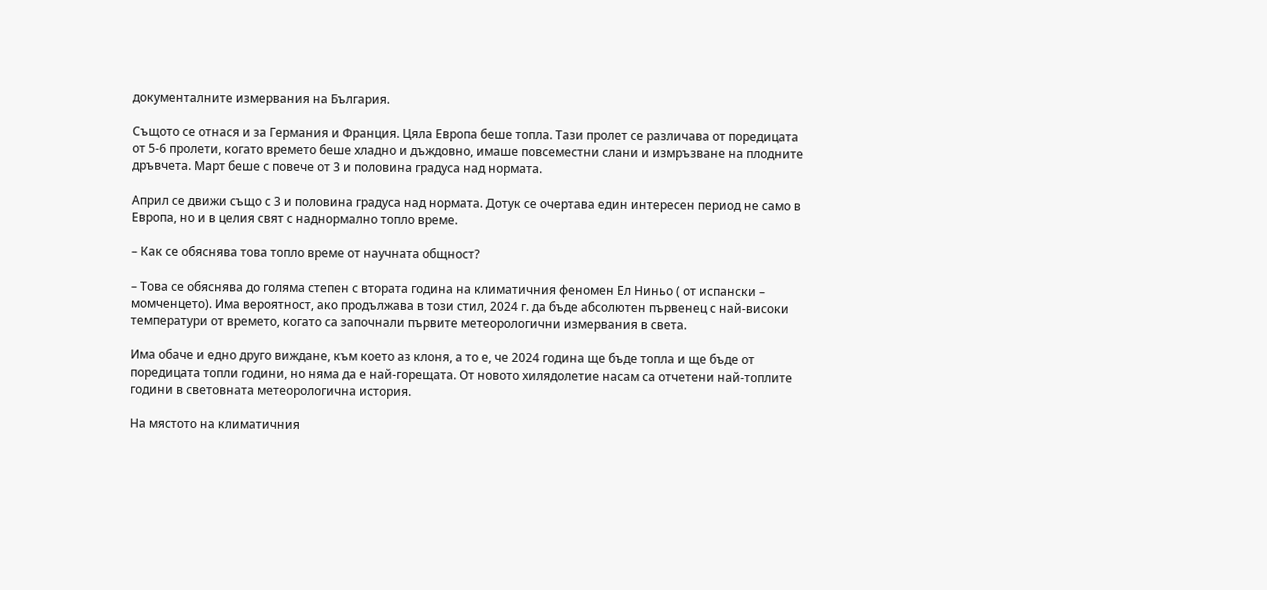документалните измервания на България.

Същото се отнася и за Германия и Франция. Цяла Европа беше топла. Тази пролет се различава от поредицата от 5-6 пролети, когато времето беше хладно и дъждовно, имаше повсеместни слани и измръзване на плодните дръвчета. Март беше с повече от 3 и половина градуса над нормата.

Април се движи също с 3 и половина градуса над нормата. Дотук се очертава един интересен период не само в Европа, но и в целия свят с наднормално топло време.

– Как се обяснява това топло време от научната общност?

– Това се обяснява до голяма степен с втората година на климатичния феномен Ел Ниньо ( от испански – момченцето). Има вероятност, ако продължава в този стил, 2024 г. да бъде абсолютен първенец с най-високи температури от времето, когато са започнали първите метеорологични измервания в света.

Има обаче и едно друго виждане, към което аз клоня, а то е, че 2024 година ще бъде топла и ще бъде от поредицата топли години, но няма да е най-горещата. От новото хилядолетие насам са отчетени най-топлите години в световната метеорологична история.

На мястото на климатичния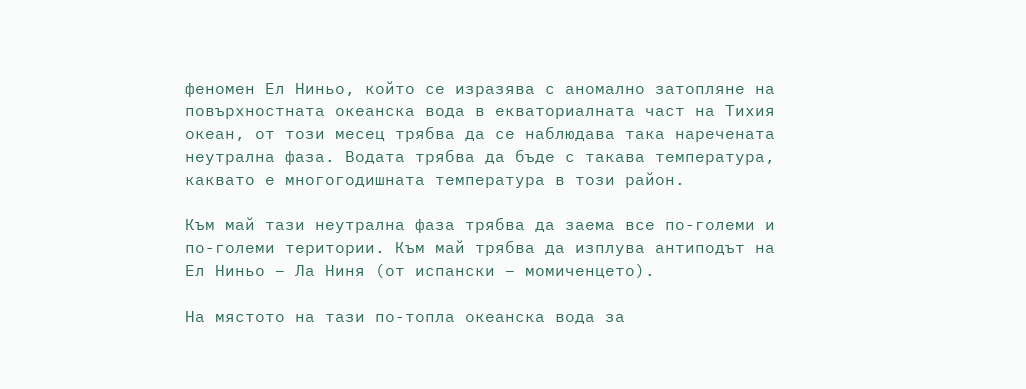феномен Ел Ниньо, който се изразява с аномално затопляне на повърхностната океанска вода в екваториалната част на Тихия океан, от този месец трябва да се наблюдава така наречената неутрална фаза. Водата трябва да бъде с такава температура, каквато е многогодишната температура в този район.

Към май тази неутрална фаза трябва да заема все по-големи и по-големи територии. Към май трябва да изплува антиподът на Ел Ниньо – Ла Ниня (от испански – момиченцето).

На мястото на тази по-топла океанска вода за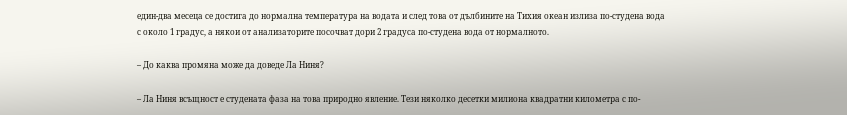един-два месеца се достига до нормална температура на водата и след това от дълбините на Тихия океан излиза по-студена вода с около 1 градус, а някои от анализаторите посочват дори 2 градуса по-студена вода от нормалното.

– До каква промяна може да доведе Ла Ниня?

– Ла Ниня всъщност е студената фаза на това природно явление. Тези няколко десетки милиона квадратни километра с по-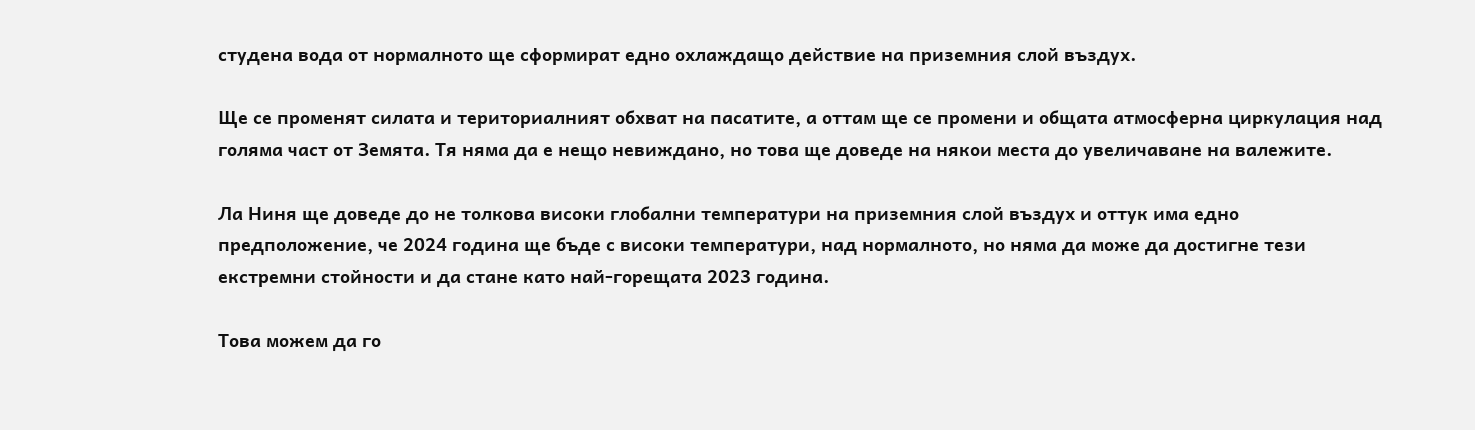студена вода от нормалното ще сформират едно охлаждащо действие на приземния слой въздух.

Ще се променят силата и териториалният обхват на пасатите, а оттам ще се промени и общата атмосферна циркулация над голяма част от Земята. Тя няма да е нещо невиждано, но това ще доведе на някои места до увеличаване на валежите.

Ла Ниня ще доведе до не толкова високи глобални температури на приземния слой въздух и оттук има едно предположение, че 2024 година ще бъде с високи температури, над нормалното, но няма да може да достигне тези екстремни стойности и да стане като най-горещата 2023 година.

Това можем да го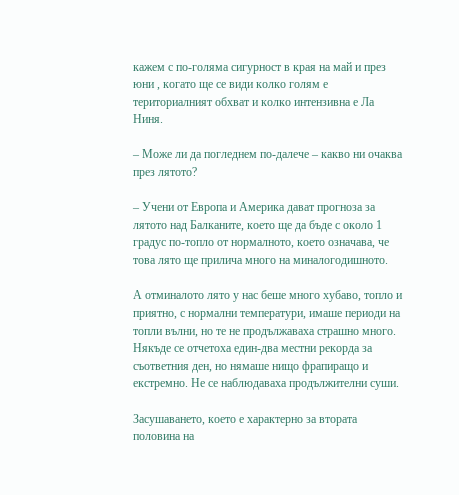кажем с по-голяма сигурност в края на май и през юни , когато ще се види колко голям е териториалният обхват и колко интензивна е Ла Ниня.

– Може ли да погледнем по-далече – какво ни очаква през лятото?

– Учени от Европа и Америка дават прогноза за лятото над Балканите, което ще да бъде с около 1 градус по-топло от нормалното, което означава, че това лято ще прилича много на миналогодишното.

А отминалото лято у нас беше много хубаво, топло и приятно, с нормални температури, имаше периоди на топли вълни, но те не продължаваха страшно много. Някъде се отчетоха един-два местни рекорда за съответния ден, но нямаше нищо фрапиращо и екстремно. Не се наблюдаваха продължителни суши.

Засушаването, което е характерно за втората половина на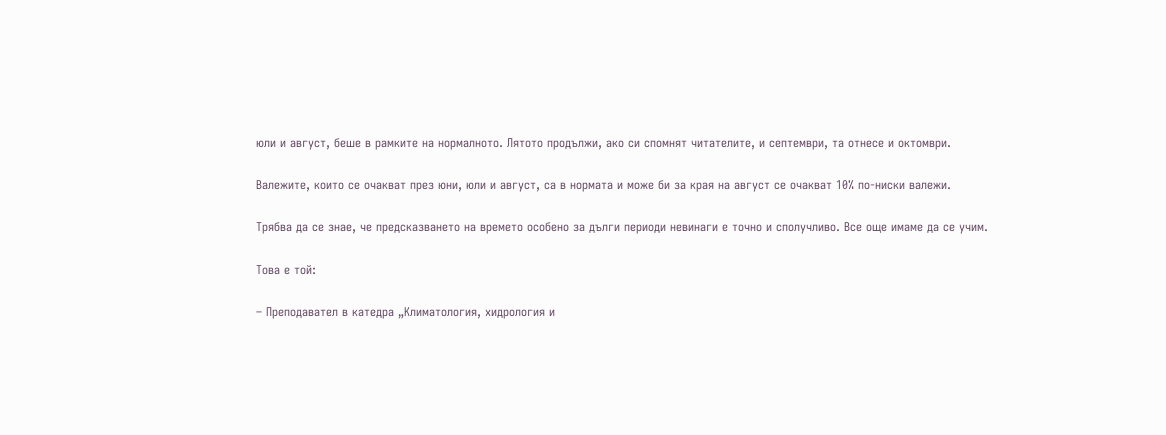юли и август, беше в рамките на нормалното. Лятото продължи, ако си спомнят читателите, и септември, та отнесе и октомври.

Валежите, които се очакват през юни, юли и август, са в нормата и може би за края на август се очакват 10% по-ниски валежи.

Трябва да се знае, че предсказването на времето особено за дълги периоди невинаги е точно и сполучливо. Все още имаме да се учим.

Това е той:

– Преподавател в катедра „Климатология, хидрология и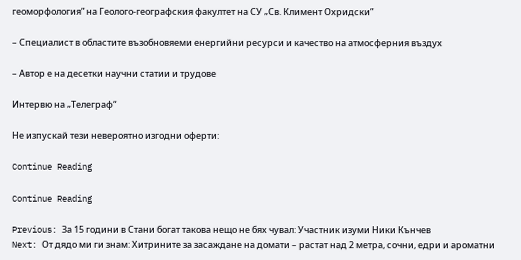геоморфология” на Геолого-географския факултет на СУ „Св. Климент Охридски”

– Специалист в областите възобновяеми енергийни ресурси и качество на атмосферния въздух

– Автор е на десетки научни статии и трудове

Интервю на „Телеграф“

Не изпускай тези невероятно изгодни оферти:

Continue Reading

Continue Reading

Previous: За 15 години в Стани богат такова нещо не бях чувал: Участник изуми Ники Кънчев
Next: От дядо ми ги знам: Хитрините за засаждане на домати – растат над 2 метра, сочни, едри и ароматни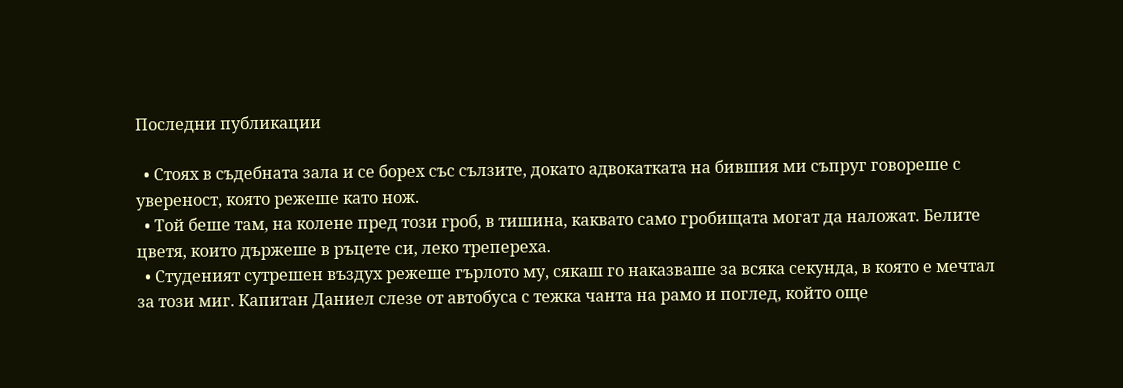Последни публикации

  • Стоях в съдебната зала и се борех със сълзите, докато адвокатката на бившия ми съпруг говореше с увереност, която режеше като нож.
  • Той беше там, на колене пред този гроб, в тишина, каквато само гробищата могат да наложат. Белите цветя, които държеше в ръцете си, леко трепереха.
  • Студеният сутрешен въздух режеше гърлото му, сякаш го наказваше за всяка секунда, в която е мечтал за този миг. Капитан Даниел слезе от автобуса с тежка чанта на рамо и поглед, който още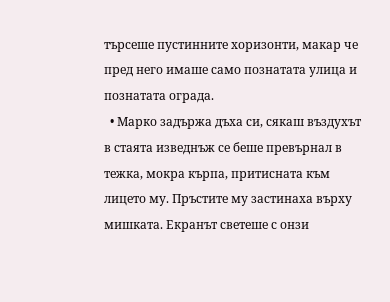търсеше пустинните хоризонти, макар че пред него имаше само познатата улица и познатата ограда.
  • Марко задържа дъха си, сякаш въздухът в стаята изведнъж се беше превърнал в тежка, мокра кърпа, притисната към лицето му. Пръстите му застинаха върху мишката. Екранът светеше с онзи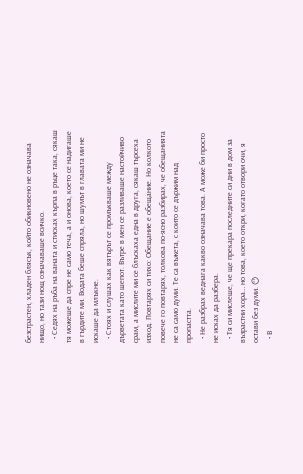безстрастен, хладен блясък, който обикновено не означава нищо, но тази нощ означаваше всичко.
  • Седях на ръба на ваната и стисках кърпа в ръце така, сякаш тя можеше да спре не само теча, а и онова, което се надигаше в гърдите ми. Водата беше спряла, но шумът в главата ми не искаше да млъкне.
  • Стоях и слушах как вятърът се промъкваше между дърветата като шепот. Вътре в мен се разливаше настойчиво срам, а мислите ми се блъскаха една в друга, сякаш търсеха изход. Повтарях си тихо: Обещание е обещание. Но колкото повече го повтарях, толкова по-ясно разбирах, че обещанията не са само думи. Те са въжета, с които се държим над пропастта.
  • Не разбрах веднага какво означава това. А може би просто не исках да разбера.
  • Тя си мислеше, че ще прекара последните си дни в дом за възрастни хора… но това, което откри, когато отвори очи, я остави без думи. 😶
  • В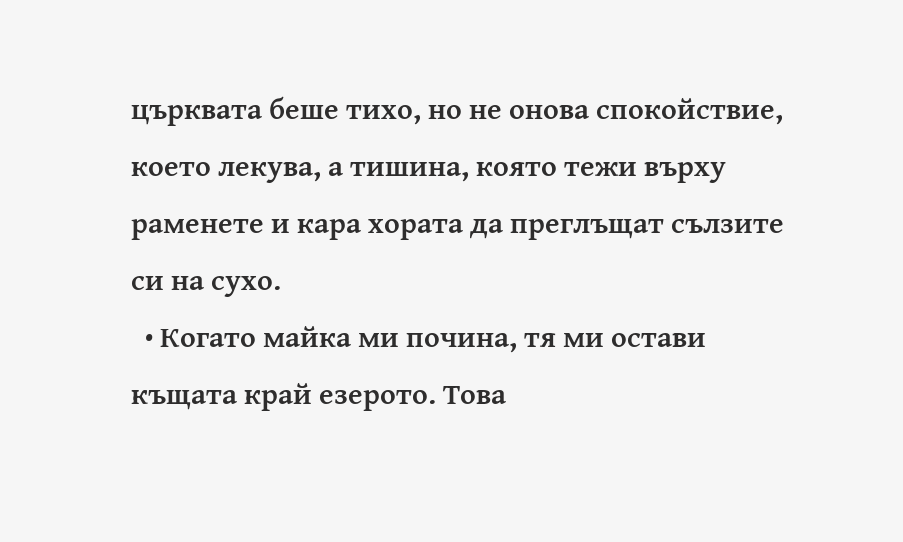църквата беше тихо, но не онова спокойствие, което лекува, а тишина, която тежи върху раменете и кара хората да преглъщат сълзите си на сухо.
  • Когато майка ми почина, тя ми остави къщата край езерото. Това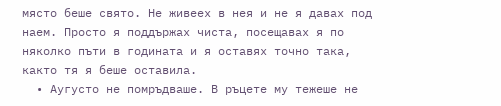място беше свято. Не живеех в нея и не я давах под наем. Просто я поддържах чиста, посещавах я по няколко пъти в годината и я оставях точно така, както тя я беше оставила.
  • Аугусто не помръдваше. В ръцете му тежеше не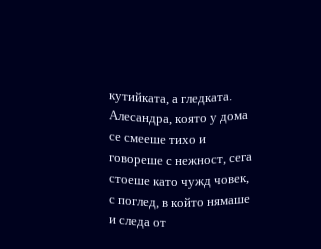кутийката, а гледката. Алесандра, която у дома се смееше тихо и говореше с нежност, сега стоеше като чужд човек, с поглед, в който нямаше и следа от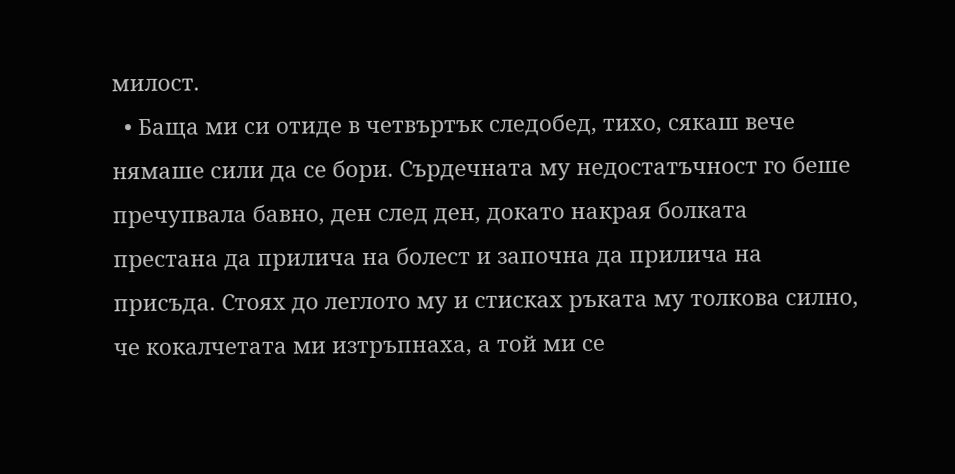милост.
  • Баща ми си отиде в четвъртък следобед, тихо, сякаш вече нямаше сили да се бори. Сърдечната му недостатъчност го беше пречупвала бавно, ден след ден, докато накрая болката престана да прилича на болест и започна да прилича на присъда. Стоях до леглото му и стисках ръката му толкова силно, че кокалчетата ми изтръпнаха, а той ми се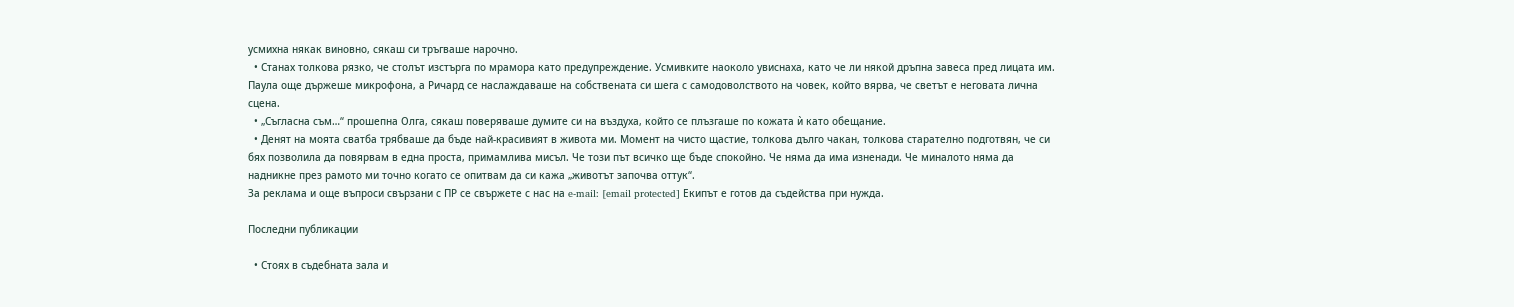усмихна някак виновно, сякаш си тръгваше нарочно.
  • Станах толкова рязко, че столът изстърга по мрамора като предупреждение. Усмивките наоколо увиснаха, като че ли някой дръпна завеса пред лицата им. Паула още държеше микрофона, а Ричард се наслаждаваше на собствената си шега с самодоволството на човек, който вярва, че светът е неговата лична сцена.
  • „Съгласна съм…“ прошепна Олга, сякаш поверяваше думите си на въздуха, който се плъзгаше по кожата ѝ като обещание.
  • Денят на моята сватба трябваше да бъде най-красивият в живота ми. Момент на чисто щастие, толкова дълго чакан, толкова старателно подготвян, че си бях позволила да повярвам в една проста, примамлива мисъл. Че този път всичко ще бъде спокойно. Че няма да има изненади. Че миналото няма да надникне през рамото ми точно когато се опитвам да си кажа „животът започва оттук“.
За реклама и още въпроси свързани с ПР се свържете с нас на e-mail: [email protected] Екипът е готов да съдейства при нужда.

Последни публикации

  • Стоях в съдебната зала и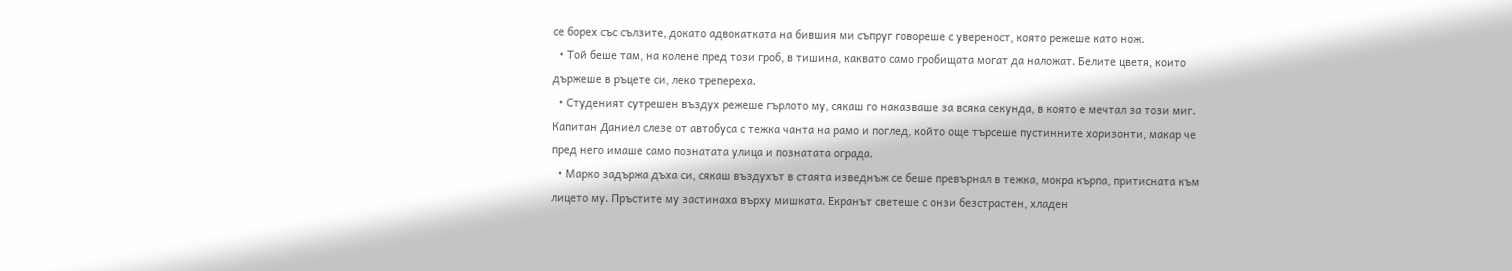се борех със сълзите, докато адвокатката на бившия ми съпруг говореше с увереност, която режеше като нож.
  • Той беше там, на колене пред този гроб, в тишина, каквато само гробищата могат да наложат. Белите цветя, които държеше в ръцете си, леко трепереха.
  • Студеният сутрешен въздух режеше гърлото му, сякаш го наказваше за всяка секунда, в която е мечтал за този миг. Капитан Даниел слезе от автобуса с тежка чанта на рамо и поглед, който още търсеше пустинните хоризонти, макар че пред него имаше само познатата улица и познатата ограда.
  • Марко задържа дъха си, сякаш въздухът в стаята изведнъж се беше превърнал в тежка, мокра кърпа, притисната към лицето му. Пръстите му застинаха върху мишката. Екранът светеше с онзи безстрастен, хладен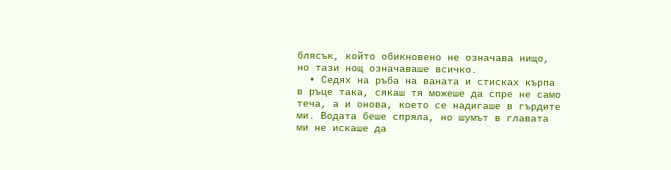блясък, който обикновено не означава нищо, но тази нощ означаваше всичко.
  • Седях на ръба на ваната и стисках кърпа в ръце така, сякаш тя можеше да спре не само теча, а и онова, което се надигаше в гърдите ми. Водата беше спряла, но шумът в главата ми не искаше да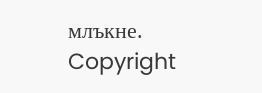млъкне.
Copyright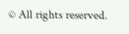© All rights reserved.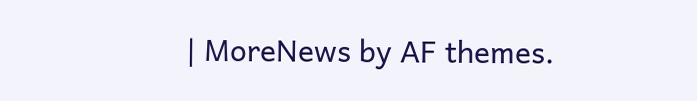| MoreNews by AF themes.